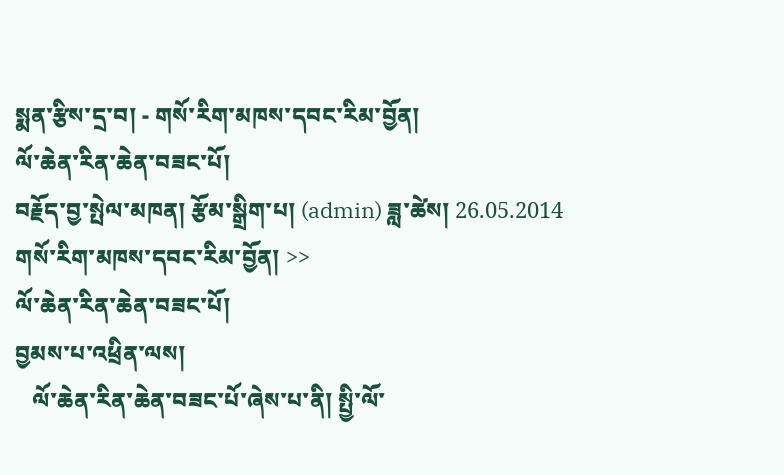སྨན་རྩིས་དྲ་བ། - གསོ་རིག་མཁས་དབང་རིམ་བྱོན།
ལོ་ཆེན་རིན་ཆེན་བཟང་པོ།
བརྗོད་བྱ་སྤེལ་མཁན། རྩོམ་སྒྲིག་པ། (admin) ཟླ་ཚེས། 26.05.2014
གསོ་རིག་མཁས་དབང་རིམ་བྱོན། >>
ལོ་ཆེན་རིན་ཆེན་བཟང་པོ།
བྱམས་པ་འཕྲིན་ལས།
   ལོ་ཆེན་རིན་ཆེན་བཟང་པོ་ཞེས་པ་ནི། སྤྱི་ལོ་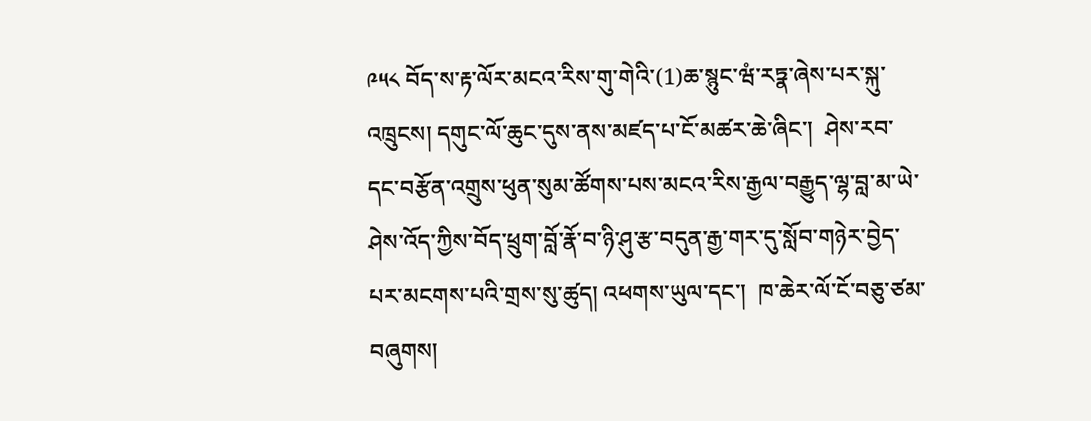༩༥༨ བོད་ས་རྟ་ལོར་མངའ་རིས་གུ་གེའི་(1)ཆ་སྙུང་ཝཾ་རཏྣ་ཞེས་པར་སྐུ་འཁྲུངས། དགུང་ལོ་ཆུང་དུས་ནས་མཛད་པ་ངོ་མཚར་ཆེ་ཞིང་།  ཤེས་རབ་དང་བརྩོན་འགྲུས་ཕུན་སུམ་ཚོགས་པས་མངའ་རིས་རྒྱལ་བརྒྱུད་ལྷ་བླ་མ་ཡེ་ཤེས་འོད་ཀྱིས་བོད་ཕྲུག་བློ་རྣོ་བ་ཉི་ཤུ་རྩ་བདུན་རྒྱ་གར་དུ་སློབ་གཉེར་བྱེད་པར་མངགས་པའི་གྲས་སུ་ཚུད། འཕགས་ཡུལ་དང་།  ཁ་ཆེར་ལོ་ངོ་བཅུ་ཙམ་བཞུགས།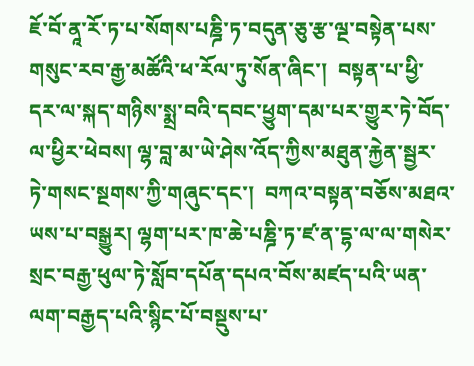ཇོ་བོ་ནཱ་རོ་ཏ་པ་སོགས་པཎྜི་ཏ་བདུན་ཅུ་རྩ་ལྔ་བསྟེན་པས་གསུང་རབ་རྒྱ་མཚོའི་ཕ་རོལ་ཏུ་སོན་ཞིང་།  བསྟན་པ་ཕྱི་དར་ལ་སྐད་གཉིས་སྨྲ་བའི་དབང་ཕྱུག་དམ་པར་གྱུར་ཏེ་བོད་ལ་ཕྱིར་ཕེབས། ལྷ་བླ་མ་ཡེ་ཤེས་འོད་ཀྱིས་མཐུན་རྐྱེན་སྦྱར་ཏེ་གསང་སྔགས་ཀྱི་གཞུང་དང་།  བཀའ་བསྟན་བཅོས་མཐའ་ཡས་པ་བསྒྱུར། ལྷག་པར་ཁ་ཆེ་པཎྜི་ཏ་ཛ་ན་དྷ་ལ་ལ་གསེར་སྲང་བརྒྱ་ཕུལ་ཏེ་སློབ་དཔོན་དཔའ་བོས་མཛད་པའི་ཡན་ལག་བརྒྱད་པའི་སྙིང་པོ་བསྡུས་པ་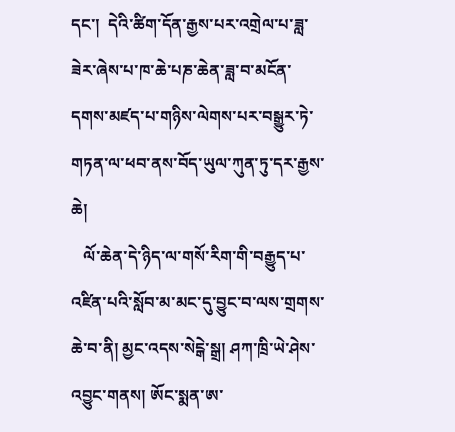དང་།  དེའི་ཚིག་དོན་རྒྱས་པར་འགྲེལ་པ་ཟླ་ཟེར་ཞེས་པ་ཁ་ཆེ་པཎ་ཆེན་ཟླ་བ་མངོན་དགས་མཛད་པ་གཉིས་ལེགས་པར་བསྒྱུར་ཏེ་གཏན་ལ་ཕབ་ནས་བོད་ཡུལ་ཀུན་ཏུ་དར་རྒྱས་ཆེ།
   ལོ་ཆེན་དེ་ཉིད་ལ་གསོ་རིག་གི་བརྒྱུད་པ་འཛིན་པའི་སློབ་མ་མང་དུ་བྱུང་བ་ལས་གྲགས་ཆེ་བ་ནི། མྱང་འདས་སེངྒེ་སྒྲ། ཤཀ་ཁྲི་ཡེ་ཤེས་འབྱུང་གནས། ཨོང་སྨན་ཨ་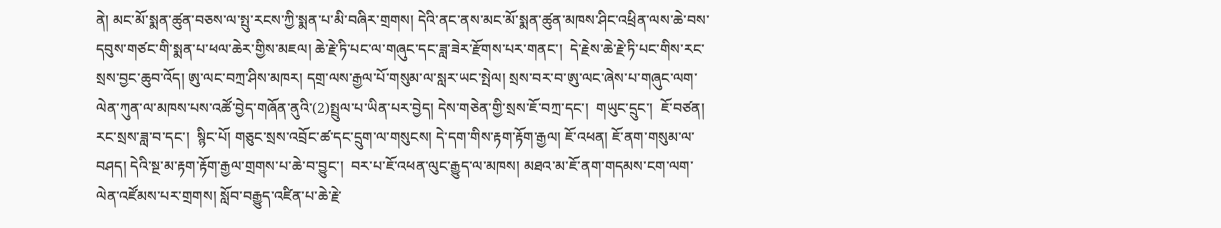ནེ། མང་མོ་སྨན་ཚུན་བཅས་ལ་སྤུ་རངས་ཀྱི་སྨན་པ་མི་བཞིར་གྲགས། དེའི་ནང་ནས་མང་མོ་སྨན་ཚུན་མཁས་ཤིང་འཕྲིན་ལས་ཆེ་བས་དབུས་གཙང་གི་སྨན་པ་ཕལ་ཆེར་གྱིས་མཇལ། ཆེ་རྗེ་ཏི་པང་ལ་གཞུང་དང་ཟླ་ཟེར་རྫོགས་པར་གནང་།  དེ་རྗེས་ཆེ་རྗེ་ཏི་པང་གིས་རང་སྲས་བྱང་ཆུབ་འོད། ཨུ་ལང་བཀྲ་ཤིས་མཁར། དགྲ་ལས་རྒྱལ་པོ་གསུམ་ལ་སླར་ཡང་སྤེལ། སྲས་བར་བ་ཨུ་ལང་ཞེས་པ་གཞུང་ལག་ལེན་ཀུན་ལ་མཁས་པས་འཚོ་བྱེད་གཞོན་ནུའི་(2)སྤྲུལ་པ་ཡིན་པར་བྱེད། དེས་གཅེན་གྱི་སྲས་ཇོ་བཀྲ་དང་།  གཡུང་དྲུང་།  ཇོ་བཙན། རང་སྲས་ཟླ་བ་དང་།  སྙིང་པོ། གཅུང་སྲས་འབྲོང་ཚ་དང་དྲུག་ལ་གསུངས། དེ་དག་གིས་རྟག་རྟོག་རྒྱལ། ཇོ་འཕན། ཇོ་ནག་གསུམ་ལ་བཤད། དེའི་སྔ་མ་རྟག་རྟོག་རྒྱལ་གྲགས་པ་ཆེ་བ་བྱུང་།  བར་པ་ཇོ་འཕན་ལུང་རྒྱུད་ལ་མཁས། མཐའ་མ་ཇོ་ནག་གདམས་ངག་ལག་ལེན་འཛོམས་པར་གྲགས། སློབ་བརྒྱུད་འཛིན་པ་ཆེ་རྗེ་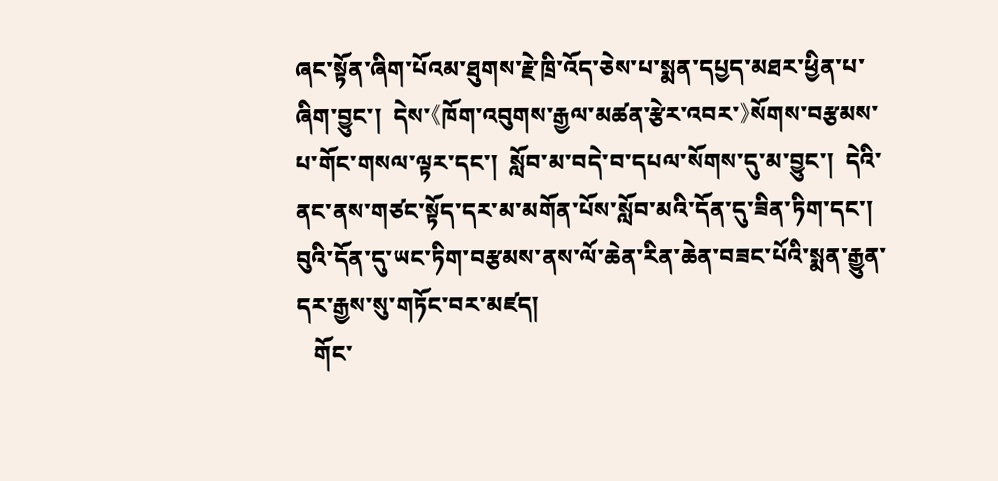ཞང་སྟོན་ཞིག་པོའམ་ཐུགས་རྗེ་ཁྲི་འོད་ཅེས་པ་སྨན་དཔྱད་མཐར་ཕྱིན་པ་ཞིག་བྱུང་།  དེས་《ཁོག་འབུགས་རྒྱལ་མཚན་རྩེར་འབར་》སོགས་བརྩམས་པ་གོང་གསལ་ལྟར་དང་།  སློབ་མ་བདེ་བ་དཔལ་སོགས་དུ་མ་བྱུང་།  དེའི་ནང་ནས་གཙང་སྟོད་དར་མ་མགོན་པོས་སློབ་མའི་དོན་དུ་ཟིན་ཏིག་དང་།  བུའི་དོན་དུ་ཡང་ཏིག་བརྩམས་ནས་ལོ་ཆེན་རིན་ཆེན་བཟང་པོའི་སྨན་རྒྱུན་དར་རྒྱས་སུ་གཏོང་བར་མཛད།
   གོང་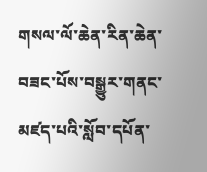གསལ་ལོ་ཆེན་རིན་ཆེན་བཟང་པོས་བསྒྱུར་གནང་མཛད་པའི་སློབ་དཔོན་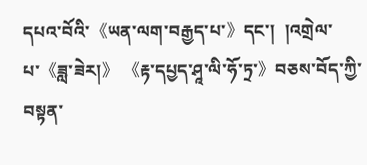དཔའ་བོའི་《ཡན་ལག་བརྒྱད་པ་》དང་།  །འགྲེལ་པ་《ཟླ་ཟེར།》 《རྟ་དཔྱད་ཤཱ་ལི་ཧོ་ཏྲ་》བཅས་བོད་ཀྱི་བསྟན་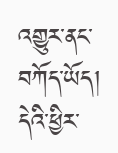འགྱུར་ནང་བཀོད་ཡོད། དེའི་ཕྱིར་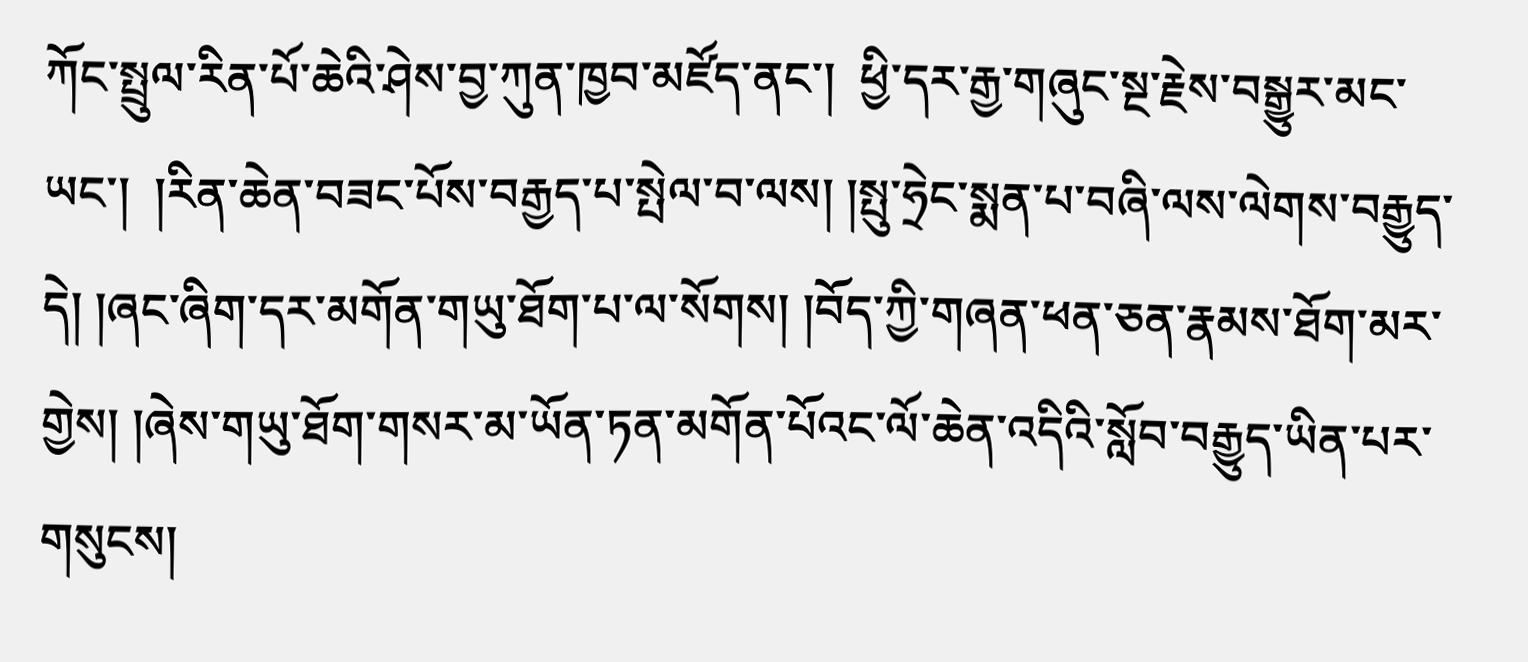ཀོང་སྤྲུལ་རིན་པོ་ཆེའི་ཤེས་བྱ་ཀུན་ཁྱབ་མཛོད་ནང་།  ཕྱི་དར་རྒྱ་གཞུང་སྔ་རྗེས་བསྒྱུར་མང་ཡང་།  །རིན་ཆེན་བཟང་པོས་བརྒྱད་པ་སྤེལ་བ་ལས། །སྤུ་ཧྲེང་སྨན་པ་བཞི་ལས་ལེགས་བརྒྱུད་དེ། །ཞང་ཞིག་དར་མགོན་གཡུ་ཐོག་པ་ལ་སོགས། །བོད་ཀྱི་གཞན་ཕན་ཅན་རྣམས་ཐོག་མར་གྱེས། །ཞེས་གཡུ་ཐོག་གསར་མ་ཡོན་ཏན་མགོན་པོའང་ལོ་ཆེན་འདིའི་སློབ་བརྒྱུད་ཡིན་པར་གསུངས།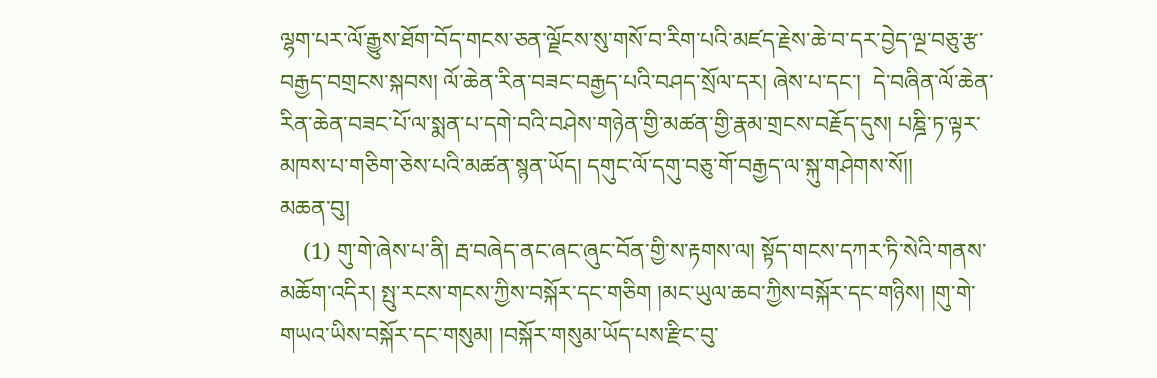ལྷག་པར་ལོ་རྒྱུས་ཐོག་བོད་གངས་ཅན་ལྗོངས་སུ་གསོ་བ་རིག་པའི་མཛད་རྗེས་ཆེ་བ་དར་བྱེད་ལྔ་བཅུ་རྩ་བརྒྱད་བགྲངས་སྐབས། ལོ་ཆེན་རིན་བཟང་བརྒྱད་པའི་བཤད་སྲོལ་དར། ཞེས་པ་དང་།  དེ་བཞིན་ལོ་ཆེན་རིན་ཆེན་བཟང་པོ་ལ་སྨན་པ་དགེ་བའི་བཤེས་གཉེན་གྱི་མཚན་གྱི་རྣམ་གྲངས་བརྗོད་དུས། པཎྜི་ཏ་ལྟར་མཁས་པ་གཅིག་ཅེས་པའི་མཚན་སྙན་ཡོད། དགུང་ལོ་དགུ་བཅུ་གོ་བརྒྱད་ལ་སྐུ་གཤེགས་སོ།།
མཆན་བུ།
    (1) གུ་གེ་ཞེས་པ་ནི། རྦ་བཞེད་ནང་ཞང་ཞུང་བོན་གྱི་ས་རྟགས་ལ། སྟོད་གངས་དཀར་ཏི་སེའི་གནས་མཆོག་འདིར། སྤུ་རངས་གངས་ཀྱིས་བསྐོར་དང་གཅིག །མང་ཡུལ་ཆབ་ཀྱིས་བསྐོར་དང་གཉིས། །གུ་གེ་གཡའ་ཡིས་བསྐོར་དང་གསུམ། །བསྐོར་གསུམ་ཡོད་པས་རྫིང་བུ་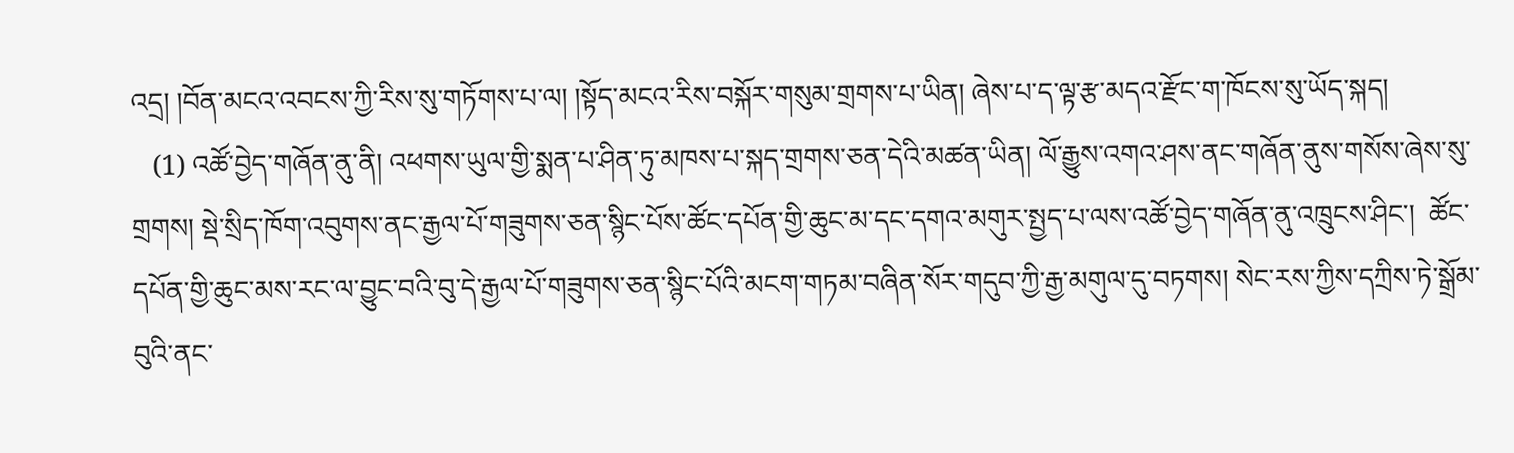འདྲ། །བོན་མངའ་འབངས་ཀྱི་རིས་སུ་གཏོགས་པ་ལ། །སྟོད་མངའ་རིས་བསྐོར་གསུམ་གྲགས་པ་ཡིན། ཞེས་པ་ད་ལྟ་རྩ་མདའ་རྫོང་ག་ཁོངས་སུ་ཡོད་སྐད།
   (1) འཚོ་བྱེད་གཞོན་ནུ་ནི། འཕགས་ཡུལ་གྱི་སྨན་པ་ཤིན་ཏུ་མཁས་པ་སྐད་གྲགས་ཅན་དེའི་མཚན་ཡིན། ལོ་རྒྱུས་འགའ་ཤས་ནང་གཞོན་ནུས་གསོས་ཞེས་སུ་གྲགས། སྡེ་སྲིད་ཁོག་འབུགས་ནང་རྒྱལ་པོ་གཟུགས་ཅན་སྙིང་པོས་ཚོང་དཔོན་གྱི་ཆུང་མ་དང་དགའ་མགུར་སྤྱད་པ་ལས་འཚོ་བྱེད་གཞོན་ནུ་འཁྲུངས་ཤིང་།  ཚོང་དཔོན་གྱི་ཆུང་མས་རང་ལ་བྱུང་བའི་བུ་དེ་རྒྱལ་པོ་གཟུགས་ཅན་སྙིང་པོའི་མངག་གཏམ་བཞིན་སོར་གདུབ་ཀྱི་རྒྱ་མགུལ་དུ་བཏགས། སེང་རས་ཀྱིས་དཀྲིས་ཏེ་སྒྲོམ་བུའི་ནང་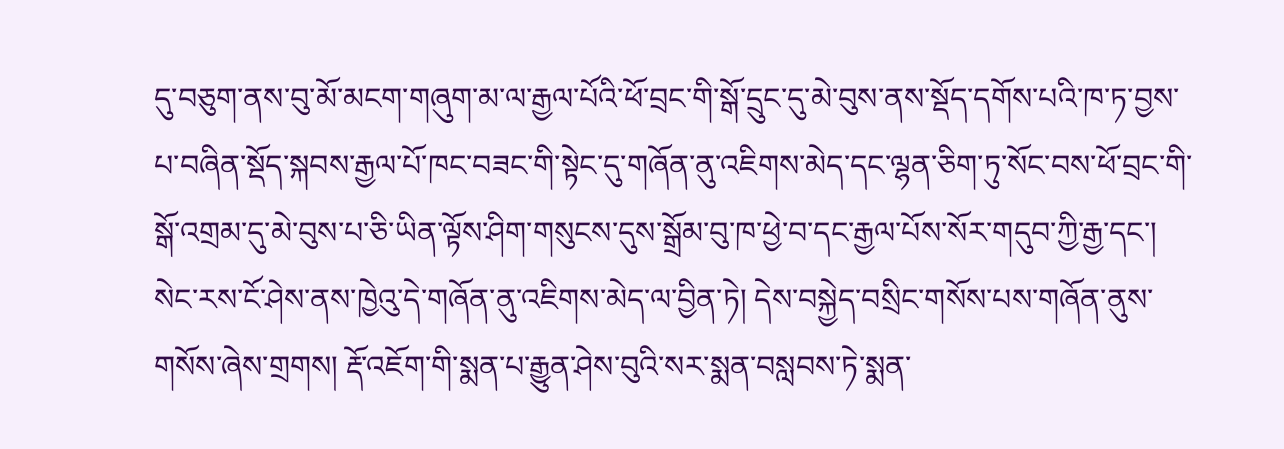དུ་བཅུག་ནས་བུ་མོ་མངག་གཞུག་མ་ལ་རྒྱལ་པོའི་ཕོ་བྲང་གི་སྒོ་དྲུང་དུ་མེ་བུས་ནས་སྡོད་དགོས་པའི་ཁ་ཏ་བྱས་པ་བཞིན་སྡོད་སྐབས་རྒྱལ་པོ་ཁང་བཟང་གི་སྟེང་དུ་གཞོན་ནུ་འཇིགས་མེད་དང་ལྷན་ཅིག་ཏུ་སོང་བས་ཕོ་བྲང་གི་སྒོ་འགྲམ་དུ་མེ་བུས་པ་ཅི་ཡིན་ལྟོས་ཤིག་གསུངས་དུས་སྒྲོམ་བུ་ཁ་ཕྱེ་བ་དང་རྒྱལ་པོས་སོར་གདུབ་ཀྱི་རྒྱ་དང་།  སེང་རས་ངོ་ཤེས་ནས་ཁྱེའུ་དེ་གཞོན་ནུ་འཇིགས་མེད་ལ་བྱིན་ཏེ། དེས་བསྐྱེད་བསྲིང་གསོས་པས་གཞོན་ནུས་གསོས་ཞེས་གྲགས། རྡོ་འཇོག་གི་སྨན་པ་རྒྱུན་ཤེས་བུའི་སར་སྨན་བསླབས་ཏེ་སྨན་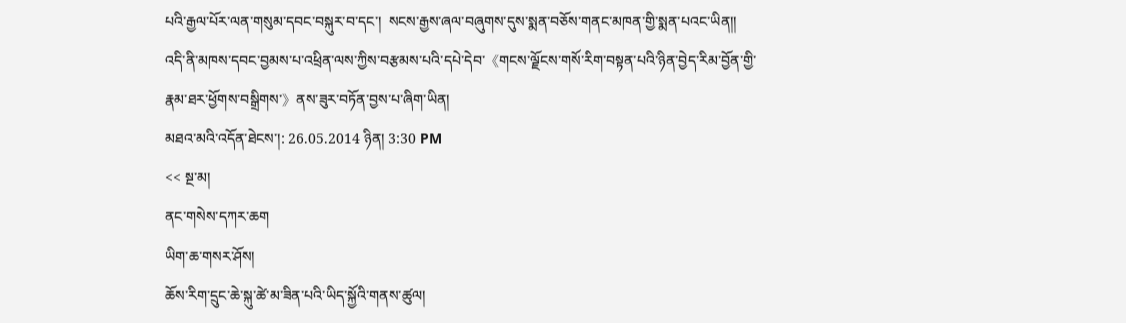པའི་རྒྱལ་པོར་ལན་གསུམ་དབང་བསྐུར་བ་དང་།  སངས་རྒྱས་ཞལ་བཞུགས་དུས་སྨན་བཅོས་གནང་མཁན་གྱི་སྨན་པའང་ཡིན།།
འདི་ནི་མཁས་དབང་བྱམས་པ་འཕྲིན་ལས་ཀྱིས་བརྩམས་པའི་དཔེ་དེབ་《གངས་ལྗོངས་གསོ་རིག་བསྟན་པའི་ཉིན་བྱེད་རིམ་བྱོན་གྱི་རྣམ་ཐར་ཕྱོགས་བསྒྲིགས་》ནས་ཟུར་བཏོན་བྱས་པ་ཞིག་ཡིན།
མཐའ་མའི་འདོན་ཐེངས་།: 26.05.2014 ཉིན། 3:30 PM
<< སྔ་མ།
ནང་གསེས་དཀར་ཆག
ཡིག་ཆ་གསར་ཤོས།
ཆོས་རིག་དྲུང་ཆེ་སྐུ་ཚེ་མ་ཟིན་པའི་ཡིད་སྐྱོའི་གནས་ཚུལ།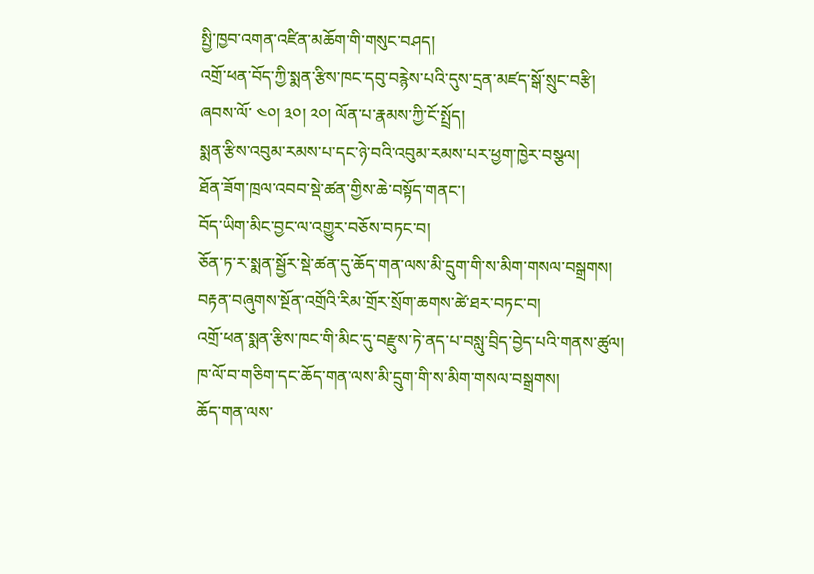སྤྱི་ཁྱབ་འགན་འཛིན་མཆོག་གི་གསུང་བཤད།
འགྲོ་ཕན་བོད་ཀྱི་སྨན་རྩིས་ཁང་དབུ་བརྙེས་པའི་དུས་དྲན་མཛད་སྒོ་སྲུང་བརྩི།
ཞབས་ལོ་ ༤༠། ༣༠། ༢༠། ལོན་པ་རྣམས་ཀྱི་ངོ་སྤྲོད།
སྨན་རྩིས་འབུམ་རམས་པ་དང་ཉེ་བའི་འབུམ་རམས་པར་ཕྱག་ཁྱེར་བསྩལ།
ཐོན་ཟོག་ཁྲལ་འབབ་སྡེ་ཚན་གྱིས་ཆེ་བསྟོད་གནང་།
བོད་ཡིག་མིང་བྱང་ལ་འགྱུར་བཅོས་བཏང་བ།
ཅོན་ཏ་ར་སྨན་སྦྱོར་སྡེ་ཚན་དུ་ཆོད་གན་ལས་མི་དྲུག་གི་ས་མིག་གསལ་བསྒྲགས།
བརྟན་བཞུགས་སྔོན་འགྲོའི་རིམ་གྲོར་སྲོག་ཆགས་ཚེ་ཐར་བཏང་བ།
འགྲོ་ཕན་སྨན་རྩིས་ཁང་གི་མིང་དུ་བརྫུས་ཏེ་ནད་པ་བསླུ་བྲིད་བྱེད་པའི་གནས་ཚུལ།
ཁ་ལོ་བ་གཅིག་དང་ཆོད་གན་ལས་མི་དྲུག་གི་ས་མིག་གསལ་བསྒྲགས།
ཆོད་གན་ལས་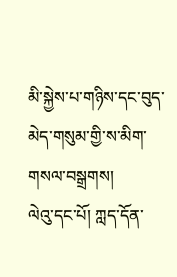མི་སྐྱེས་པ་གཉིས་དང་བུད་མེད་གསུམ་གྱི་ས་མིག་གསལ་བསྒྲགས།
ལེའུ་དང་པོ། ཀླད་དོན་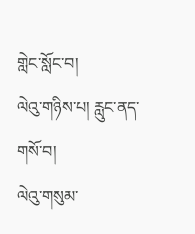གླེང་སློང་བ།
ལེའུ་གཉིས་པ། རླུང་ནད་གསོ་བ།
ལེའུ་གསུམ་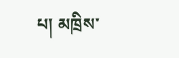པ། མཁྲིས་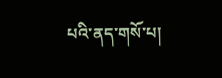པའི་ནད་གསོ་པ།